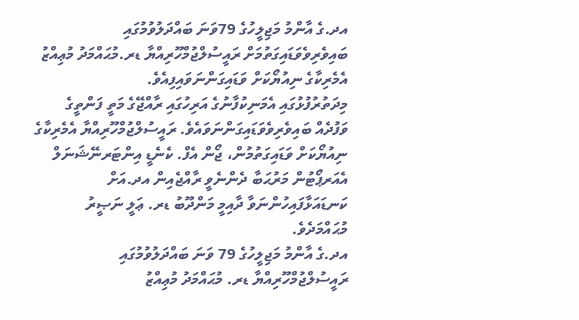އދ.ގެ އާންމު މަޖިލީހުގެ 79ވަނަ ބައްދަލުވުމުގައި ބައިވެރިވެވަޑައިގަތުމަށް ރައީސުލްޖުމްހޫރިއްޔާ ޑރ.މުޙައްމަދު މުޢިއްޒު އެމެރިކާގެ ނިއުޔޯކަށް ވަޑައިގަންނަވައިފިއެވެ.
މިދަތުރުފުޅުގައި އެމަނިކުފާނުގެ އަރިހުގައި ރާއްޖޭގެ މަތީ ފަންތީގެ ވަފުދެއް ބައިވެރިވެވަޑައިގަންނަވައެވެ. ރައީސުލްޖުމްހޫރިއްޔާ އެމެރިކާގެ ނިއުޔޯކަށް ވަޑައިގަތުމުން، ޖޯން އެފް. ކެނެޑީ އިންޓަރނޭޝަނަލް އެއަރޕޯޓުން މަރުޙަބާ ދެންނެވީ ރާއްޖެއިން އދ.އަށް ކަނޑައަޅާފައިހުންނަވާ ދާއިމީ މަންދޫބު ޑރ. ޢަލީ ނަޞީރު މުޙައްމަދެވެ.
އދ.ގެ އާންމު މަޖިލީހުގެ 79 ވަނަ ބައްދަލުވުމުގައި ރައީސުލްޖުމްހޫރިއްޔާ ޑރ. މުޙައްމަދު މުޢިއްޒު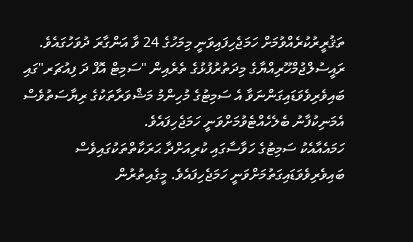ތަޤުރީރުކުރެއްވުމަށް ހަމަޖެހިފައިވަނީ މިމަހުގެ 24 ވާ އަންގާރަ ދުވަހުގައެވެ. ރައީސުލްޖުމްހޫރިއްޔާގެ މިދަތުރުފުޅުގެ ތެރެއިން "ސަމިޓް އޮފް ދަ ފިއުޗަރ"ގައި ބައިވެރިވެވަޑައިގަންނަވާ އެ ސަމިޓުގެ މުހިންމު މަޝްވަރާތަކުގެ ރިޔާސަތުވެސް އެމަނިކުފާނު ބެލެހެއްޓެވުމަށްވަނީ ހަމަޖެހިފައެވެ.
ހަމައެއާއެކު ސަމިޓުގެ ހަވާސާގައި ކުރިއަށްދާ ޙަރަކާތްތަކުގައިވެސް ބައިވެރިވެވަޑައިގަތުމަށްވަނީ ހަމަޖެހިފައެވެ. މީގެއިތުރުން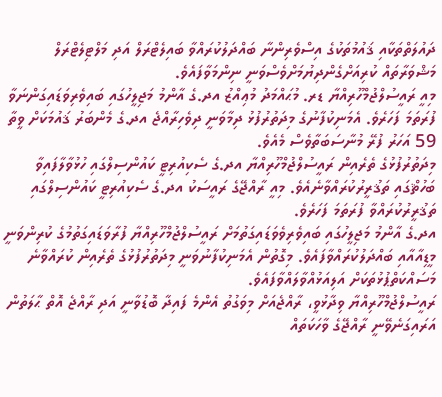ދައުލަތްތަކާއި ޤައުމުތަކުގެ އިސްވެރިންނާ ބައްދަލުކުރައްވާ ބައިލެޓްރަލް އަދި މަލްޓިލެޓްރަލް މަޝްވަރާތައް ކުރިއަށްގެންދިޔުމަށްވެސްވަނީ ނިންމަވާފައެވެ.
މިއީ ރައީސުލްޖުމްހޫރިއްޔާ ޑރ. މުޙައްމަދު މުޢިއްޒު އދ.ގެ އާންމު މަޖިލީހުގައި ބައިވެރިވަޑައިގަންނަވާ ފުރަތަމަ ފަހަރެވެ. އެމަނިކުފާނުގެ މިދަތުރުފުޅު ދިމާވަނީ ދިވެހިރާއްޖެ އދ.ގެ މެންބަރު ޤައުމަކަށް ވީތާ 59 އަހަރު ފުރޭ މުނާސަބަތާވެސް މެއެވެ.
މިދަތުރުފުޅުގެ ތެރެއިން ރައީސުލްޖުމްހޫރިއްޔާ އދ.ގެ ސެކިއުރިޓީ ކައުންސިލްގައި ހުޅުވާލާފައިވާ ބަހުޘްގައި ތަޤުރީރުކުރައްވާނެއެވެ. މިއީ ރާއްޖޭގެ ރައީސަކު އދ.ގެ ސެކިއުރިޓީ ކައުންސިލްގައި ތަޤުރީރުކުރައްވާ ފުރަތަމަ ފަހަރެވެ.
އދ.ގެ އާންމު މަޖިލީހުގައި ބައިވެރިވެވަޑައިގަތުމަށް ރައީސުލްޖުމްހޫރިއްޔާ ފުރާވަޑައިގަތުމުގެ ކުރިންވަނީ މީޑިއާއާއި ބައްދަލުކުރައްވާފައެވެ. މިގޮތުން އެމަނިކުފާނުވަނީ މިދަތުރުފުޅުގެ ތެރެއިން ކުރައްވާނެ މަސައްކަތްޕުޅުތަކަށް އަލިއަޅުއްވާލައްވާފައެވެ.
ރައީސުލްޖުމްހޫރިއްޔާ ވިދާޅުވީ، ރާއްޖެއަށް މިވަގުތު އެންމެ ފައިދާ ބޮޑުވާނީ އަދި ރާއްޖެ އޮތް ޙާލަތުން އަރައިގަނެވޭނީ ރާއްޖޭގެ ވާހަކަތައް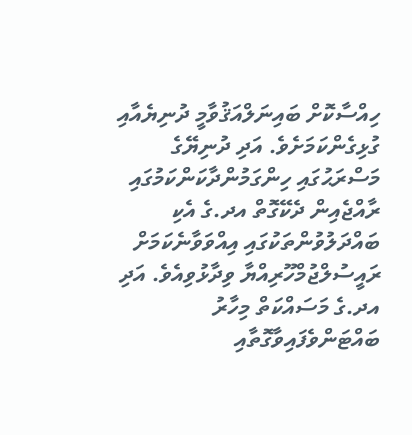ހިއްސާކޮށް ބައިނަލްއަޤުވާމީ ދުނިޔެއާއި ގުޅިގެންކަމަށެވެ. އަދި ދުނިޔޭގެ މަސްރަޙުގައި ހިންގަމުންދާކަންކަމުގައި ރާއްޖެއިން ދެކޭގޮތް އދ.ގެ އެކި ބައްދަލުވުންތަކުގައި އިއްވަވާނެކަމަށް ރައީސުލްޖުމްހޫރިއްޔާ ވިދާޅުވިއެވެ. އަދި އދ.ގެ މަސައްކަތް މިހާރު ބައްޓަންވެފައިވާގޮތާއި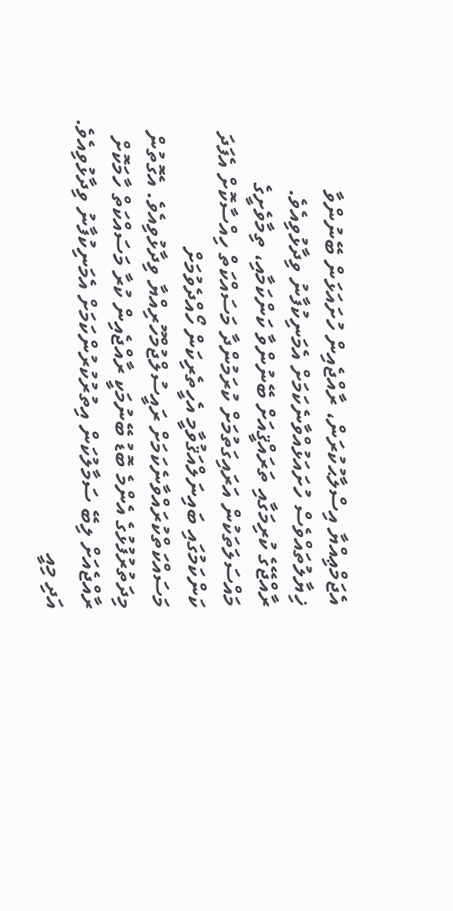އެޖަމްޢިއްޔާ އިސްލާޙުކުރަން، ރާއްޖެއިން ހުށައަޅަން ބޭނުންވާ ޚިޔާލުތައްވެސް ހުށައަޅުއްވާނެކަމަށް އެމަނިކުފާނު ވިދާޅުވިއެވެ.
ރާއްޖޭގެ ކުރިމަގާއި ތަރައްޤީއަށް ބޭނުންވާ ކަންކަމާއި، ތިމާވެށީގެ މައްސަލަތަކުން އަރައިގަތުމަށް ކުރަމުންދާ މަސައްކަތް ހިއްސާކޮށް އެފަދަ ކަންކަމުގައި ބައިނަލްއަޤުވާމީ އެހީތެރިކަން ހޯއްދެވުމަށް މަސައްކަތްކުރައްވާނެކަމަށް ރައީސުލްޖުމްހޫރިއްޔާ ވިދާޅުވިއެވެ. އެގޮތުން މިދަތުރުފުޅުގެ އެންމެ ބޮޑު ބޭނުމަކީ ރާއްޖެއިން ކުރާ މަސައްކަތް ހާމަކޮށް ރާއްޖެއަށް ލިބޭ ސަމާލުކަން އިތުރުކުރުންކަމަށް އެމަނިކުފާނު ވިދާޅުވިއެވެ. އަދި މިއީ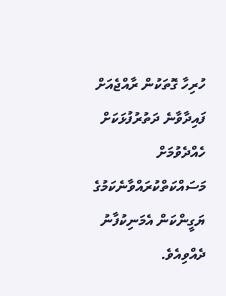ހުރިހާ ގޮތަކުން ރާއްޖެއަށް ފައިދާވާނެ ދަތުރުފުޅަކަށް ހެއްދެވުމަށް މަސައްކަތްކުރައްވާނެކަމުގެ ޔަގީންކަން އެމަނިކުފާނު ދެއްވިއެވެ.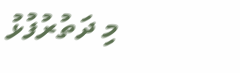މި ދަތުރުފުޅު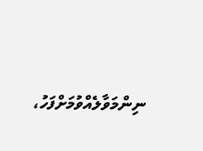ނިންމަވާލެއްވުމަށްފަހު،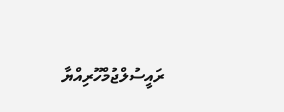ރައީސުލްޖުމްހޫރިއްޔާ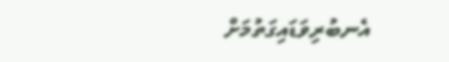އެނބުރިވަޑައިގަތުމަށް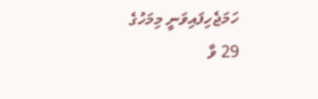ހަމަޖެހިފައިވަނީ މިމަހުގެ 29 ވާ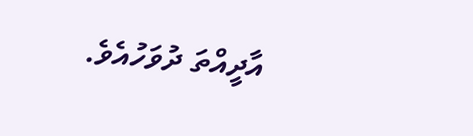އާދީއްތަ ދުވަހުއެވެ.